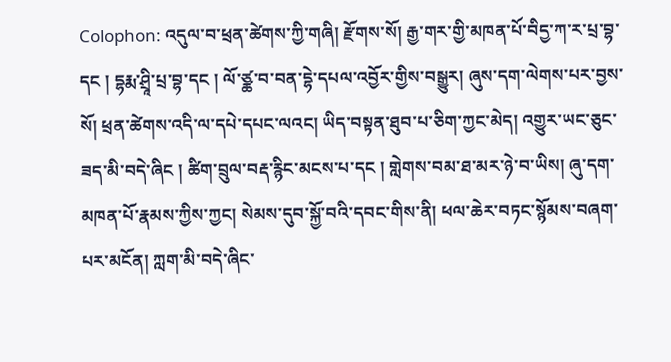Colophon: འདུལ་བ་ཕྲན་ཚེགས་ཀྱི་གཞི། རྫོགས་སོ། རྒྱ་གར་གྱི་མཁན་པོ་བིདྱ་ཀ་ར་པྲ་བྷ་དང ། དྷརྨ་ཤྲཱི་པྲ་བྷ་དང ། ལོ་ཙྪ་བ་བན་དྷེ་དཔལ་འབྱོར་གྱིས་བསྒྱུར། ཞུས་དག་ལེགས་པར་བྱས་སོ། ཕྲན་ཚེགས་འདི་ལ་དཔེ་དཔང་ལའང། ཡིད་བསྟན་ཐུབ་པ་ཅིག་ཀྱང་མེད། འགྱུར་ཡང་ཅུང་ཟད་མི་བདེ་ཞིང ། ཚིག་བྲུལ་བརྡ་རྙིང་མངས་པ་དང ། གླེགས་བམ་ཐ་མར་ཉེ་བ་ཡིས། ཞུ་དག་མཁན་པོ་རྣམས་ཀྱིས་ཀྱང། སེམས་དུབ་སྐྱོ་བའི་དབང་གིས་ནི། ཕལ་ཆེར་བཏང་སྙོམས་བཞག་པར་མངོན། ཀླག་མི་བདེ་ཞིང་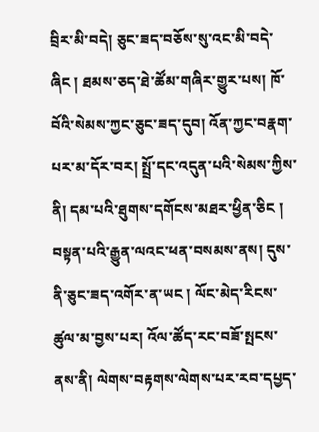བྲིར་མི་བདེ། ཅུང་ཟད་བཅོས་སུ་འང་མི་བདེ་ཞིང ། ཐམས་ཅད་ཐེ་ཚོམ་གཞིར་གྱུར་པས། ཁོ་བོའི་སེམས་ཀྱང་ཅུང་ཟད་དུབ། འོན་ཀྱང་བརྣག་པར་མ་དོར་བར། སྤྲོ་དང་འདུན་པའི་སེམས་ཀྱིས་ནི། དམ་པའི་ཐུགས་དགོངས་མཐར་ཕྱིན་ཅིང ། བསྟན་པའི་རྒྱུན་ལའང་ཕན་བསམས་ནས། དུས་ནི་ཅུང་ཟད་འགོར་ན་ཡང ། ལོང་མེད་རིངས་ཚུལ་མ་བྱས་པར། འོལ་ཚོད་རང་བཟོ་སྤངས་ནས་ནི། ལེགས་བརྟགས་ལེགས་པར་རབ་དཔྱད་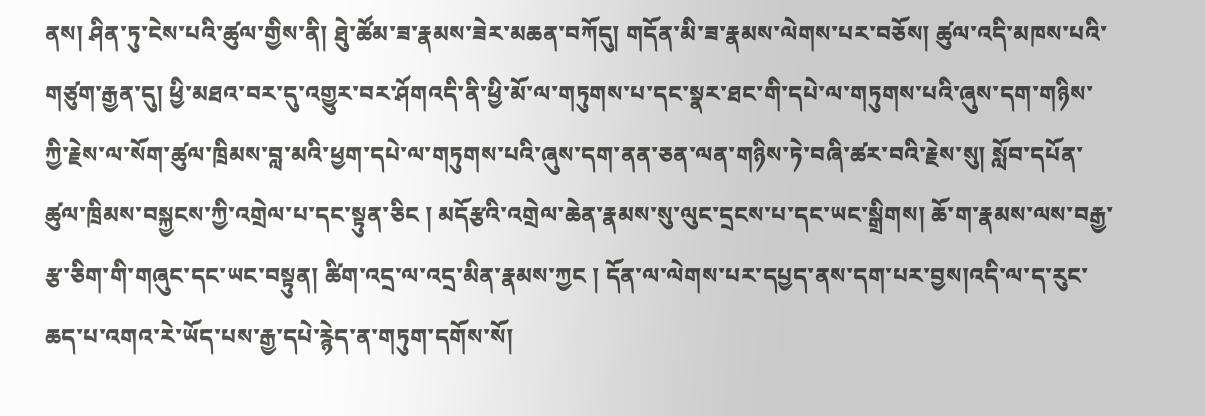ནས། ཤིན་ཏུ་ངེས་པའི་ཚུལ་གྱིས་ནི། ཐེུ་ཚོམ་ཟ་རྣམས་ཟེར་མཆན་བཀོདུ། གདོན་མི་ཟ་རྣམས་ལེགས་པར་བཅོས། ཚུལ་འདི་མཁས་པའི་གཙུག་རྒྱན་དུ། ཕྱི་མཐའ་བར་དུ་འགྱུར་བར་ཤོགའདི་ནི་ཕྱི་མོ་ལ་གཏུགས་པ་དང་སྣར་ཐང་གི་དཔེ་ལ་གཏུགས་པའི་ཞུས་དག་གཉིས་ཀྱི་རྗེས་ལ་སོག་ཚུལ་ཁྲིམས་བླ་མའི་ཕྱག་དཔེ་ལ་གཏུགས་པའི་ཞུས་དག་ནན་ཅན་ལན་གཉིས་ཏེ་བཞི་ཚར་བའི་རྗེས་སུ། སློབ་དཔོན་ཚུལ་ཁྲིམས་བསྐྱངས་ཀྱི་འགྲེལ་པ་དང་སྟུན་ཅིང ། མདོརྩའི་འགྲེལ་ཆེན་རྣམས་སུ་ལུང་དྲངས་པ་དང་ཡང་སྒྲིགས། ཆོ་ག་རྣམས་ལས་བརྒྱ་རྩ་ཅིག་གི་གཞུང་དང་ཡང་བསྟུན། ཚིག་འདྲ་ལ་འདྲ་མིན་རྣམས་ཀྱང ། དོན་ལ་ལེགས་པར་དཔྱད་ནས་དག་པར་བྱས།འདི་ལ་ད་རུང་ཆད་པ་འགའ་རེ་ཡོད་པས་རྒྱ་དཔེ་རྙེད་ན་གཏུག་དགོས་སོ།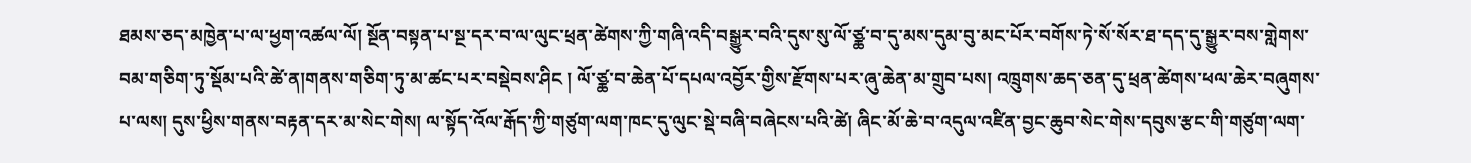ཐམས་ཅད་མཁྱེན་པ་ལ་ཕྱག་འཚལ་ལོ། སྔོན་བསྟན་པ་སྔ་དར་བ་ལ་ལུང་ཕྲན་ཚེགས་ཀྱི་གཞི་འདི་བསྒྱུར་བའི་དུས་སུ་ལོ་ཙྪ་བ་དུ་མས་དུམ་བུ་མང་པོར་བགོས་ཏེ་སོ་སོར་ཐ་དད་དུ་སྒྱུར་བས་གླེགས་བམ་གཅིག་ཏུ་སྡོམ་པའི་ཚེ་ན།གནས་གཅིག་ཏུ་མ་ཚང་པར་བསྡེབས་ཤིང ། ལོ་ཙྪ་བ་ཆེན་པོ་དཔལ་འབྱོར་གྱིས་རྫོགས་པར་ཞུ་ཆེན་མ་གྲུབ་པས། འཁྲུགས་ཆད་ཅན་དུ་ཕྲན་ཚེགས་ཕལ་ཆེར་བཞུགས་པ་ལས། དུས་ཕྱིས་གནས་བརྟན་དར་མ་སེང་གེས། ལ་སྟོད་འོལ་རྒོད་ཀྱི་གཙུག་ལག་ཁང་དུ་ལུང་སྡེ་བཞི་བཞེངས་པའི་ཚེ། ཞིང་མོ་ཆེ་བ་འདུལ་འཛིན་བྱང་ཆུབ་སེང་གེས་དབུས་རྩང་གི་གཙུག་ལག་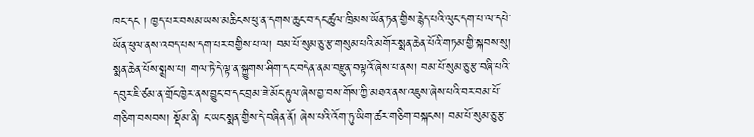ཁང་དང ། ཁྱད་པར་བསམ་ཡས་མཆིངས་ཕུ་ན་དགས་ཆུང་བ་དང་ཚུལ་ཁྲིམས་ཡོན་ཏན་གྱིས་རྙེད་པའི་ལུང་དག་པ་ལ་དཔེ་ཡོན་ཕུལ་ནས་འབད་པས་དག་པར་བགྱིས་པ་ལ། བམ་པོ་སུམ་ཅུ་རྩ་གསུམ་པའི་མགོར་སྨན་ཆེན་པོའི་གཏམ་གྱི་སྐབས་སུ། སྨན་ཆེན་པོས་སྨྲས་པ། གལ་ཏེ་དེ་ལྟ་ན་སྐྱུགས་ཤིག་དང་བདེན་ནམ་བརྫུན་བལྟའོ་ཞེས་པ་ནས། བམ་པོ་སུམ་ཅུ་རྩ་བཞི་པའི་དབུར་ཇི་ཙམ་ན་གྲོང་ཁྱེར་ནས་བྱུང་བ་དང་བྲམ་ཟེ་མོང་རྟུལ་ཞེས་བྱ་བས་གོས་ཀྱི་མཐའ་ནས་འཇུས་ཞེས་པའི་བར་བམ་པོ་གཅིག་བསབས། སྡོམ་ནི། ང་ཡང་སྨན་གྱིས་དེ་བཞིན་ནོ། ཞེས་པའི་འོག་ཏུ་ཡིག་ཚར་གཅིག་བསྐངས། བམ་པོ་སུམ་ཅུ་རྩ་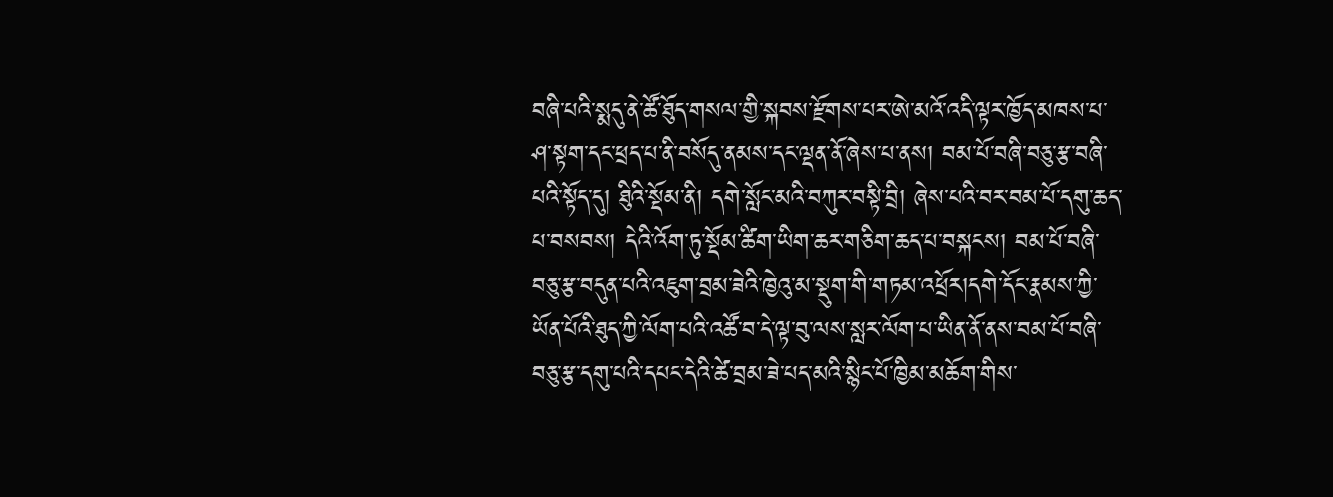བཞི་པའི་སྨདུ་ནེ་ཚོ་ཐོུད་གསལ་གྱི་སྐབས་རྫོགས་པར་ཨེ་མའོ་འདི་ལྟར་ཁྱོད་མཁས་པ་ཤ་སྟག་དང་ཕྲད་པ་ནི་བསོདུ་ནམས་དང་ལྡན་ནོ་ཞེས་པ་ནས། བམ་པོ་བཞི་བཅུ་རྩ་བཞི་པའི་སྟོད་དུ། ཐིུའི་སྡོམ་ནི། དགེ་སློང་མའི་བཀུར་བསྟི་བྲི། ཞེས་པའི་བར་བམ་པོ་དགུ་ཆད་པ་བསབས། དེའི་འོག་ཏུ་སྡོམ་ཚིག་ཡིག་ཆར་གཅིག་ཆད་པ་བསྐངས། བམ་པོ་བཞི་བཅུ་རྩ་བདུན་པའི་འཇུག་བྲམ་ཟེའི་ཁྱེའུ་མ་སྡུག་གི་གཏམ་འཕྲོར།དགེ་དོང་རྣམས་ཀྱི་ཡོན་པོའི་ཐུད་ཀྱི་ལོག་པའི་འཚོ་བ་དེ་ལྟ་བུ་ལས་སླར་ལོག་པ་ཡིན་ནོ་ནས་བམ་པོ་བཞི་བཅུ་རྩ་དགུ་པའི་དཔང་དེའི་ཚེ་བྲམ་ཟེ་པད་མའི་སྙིང་པོ་ཁྱིམ་མཆོག་གིས་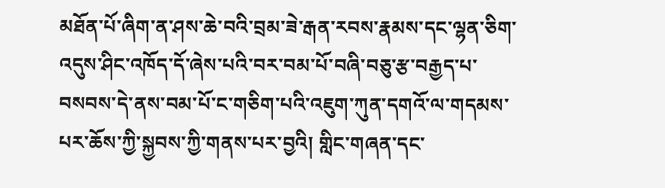མཐོན་པོ་ཞིག་ན་ཤས་ཆེ་བའི་བྲམ་ཟེ་རྒན་རབས་རྣམས་དང་ལྷན་ཅིག་འདུས་ཤིང་འཁོད་དོ་ཞེས་པའི་བར་བམ་པོ་བཞི་བཅུ་རྩ་བརྒྱད་པ་བསབས་དེ་ནས་བམ་པོ་ང་གཅིག་པའི་འཇུག་ཀུན་དགའོ་ལ་གདམས་པར་ཆོས་ཀྱི་སྐྱབས་ཀྱི་གནས་པར་བྱའི། གླིང་གཞན་དང་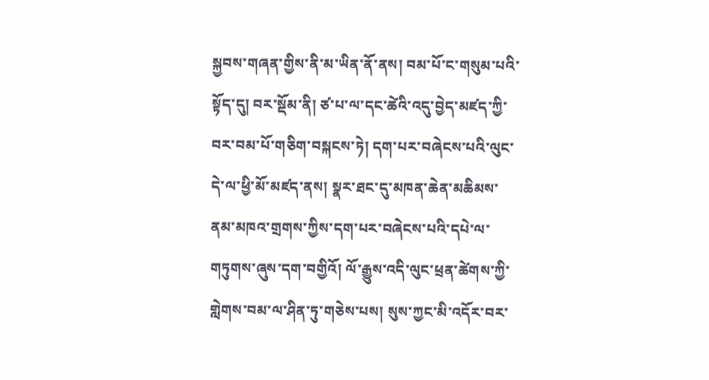སྐྱབས་གཞན་གྱིས་ནི་མ་ཡིན་ནོ་ནས། བམ་པོ་ང་གསུམ་པའི་སྟོད་དུ། བར་སྡོམ་ནི། ཙ་པ་ལ་དང་ཚེའི་འདུ་བྱེད་མཛད་ཀྱི་བར་བམ་པོ་གཅིག་བསྐངས་ཏེ། དག་པར་བཞེངས་པའི་ལུང་དེ་ལ་ཕྱི་མོ་མཛད་ནས། སྣར་ཐང་དུ་མཁན་ཆེན་མཆིམས་ནམ་མཁའ་གྲགས་ཀྱིས་དག་པར་བཞེངས་པའི་དཔེ་ལ་གཏུགས་ཞུས་དག་བགྱིའོ། ལོ་རྒྱུས་འདི་ལུང་ཕྲན་ཚེགས་ཀྱི་གླེགས་བམ་ལ་ཤིན་ཏུ་གཅེས་པས། སུས་ཀྱང་མི་འདོར་བར་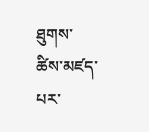ཐུགས་ཚིས་མཛད་པར་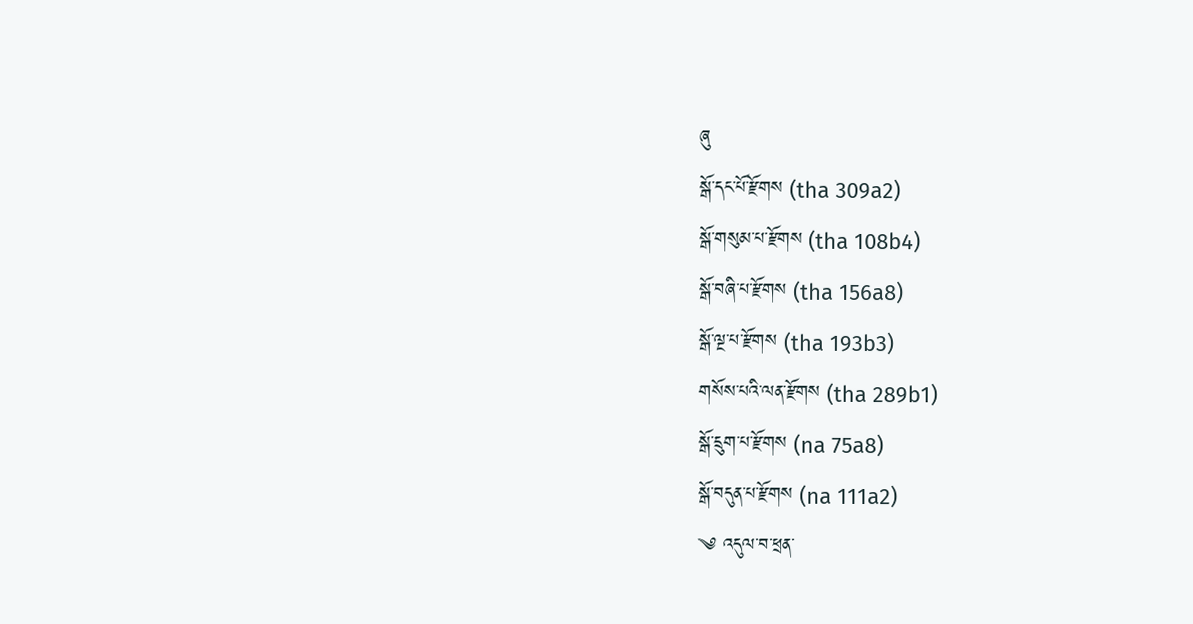ཞུ
སྒོ་དང་པོ་རྫོགས (tha 309a2)
སྒོ་གསུམ་པ་རྫོགས (tha 108b4)
སྒོ་བཞི་པ་རྫོགས (tha 156a8)
སྒོ་ལྔ་པ་རྫོགས (tha 193b3)
གསོས་པའི་ལན་རྫོགས (tha 289b1)
སྒོ་དྲུག་པ་རྫོགས (na 75a8)
སྒོ་བདུན་པ་རྫོགས (na 111a2)
༄ འདུལ་བ་ཕྲན་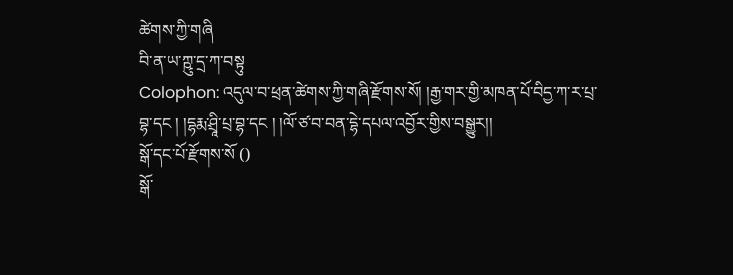ཚེགས་ཀྱི་གཞི
བི་ན་ཡ་ཀྵུ་དྲ་ཀ་བསྟུ
Colophon: འདུལ་བ་ཕྲན་ཚེགས་ཀྱི་གཞི་རྫོགས་སོ། །རྒྱ་གར་གྱི་མཁན་པོ་བིདྱ་ཀ་ར་པྲ་བྷ་དང ། །དྷརྨ་ཤྲཱི་པྲ་བྷ་དང ། །ལོ་ཙ་བ་བན་དྷེ་དཔལ་འབྱོར་གྱིས་བསྒྱུར།།
སྒོ་དང་པོ་རྫོགས་སོ ()
སྒོ་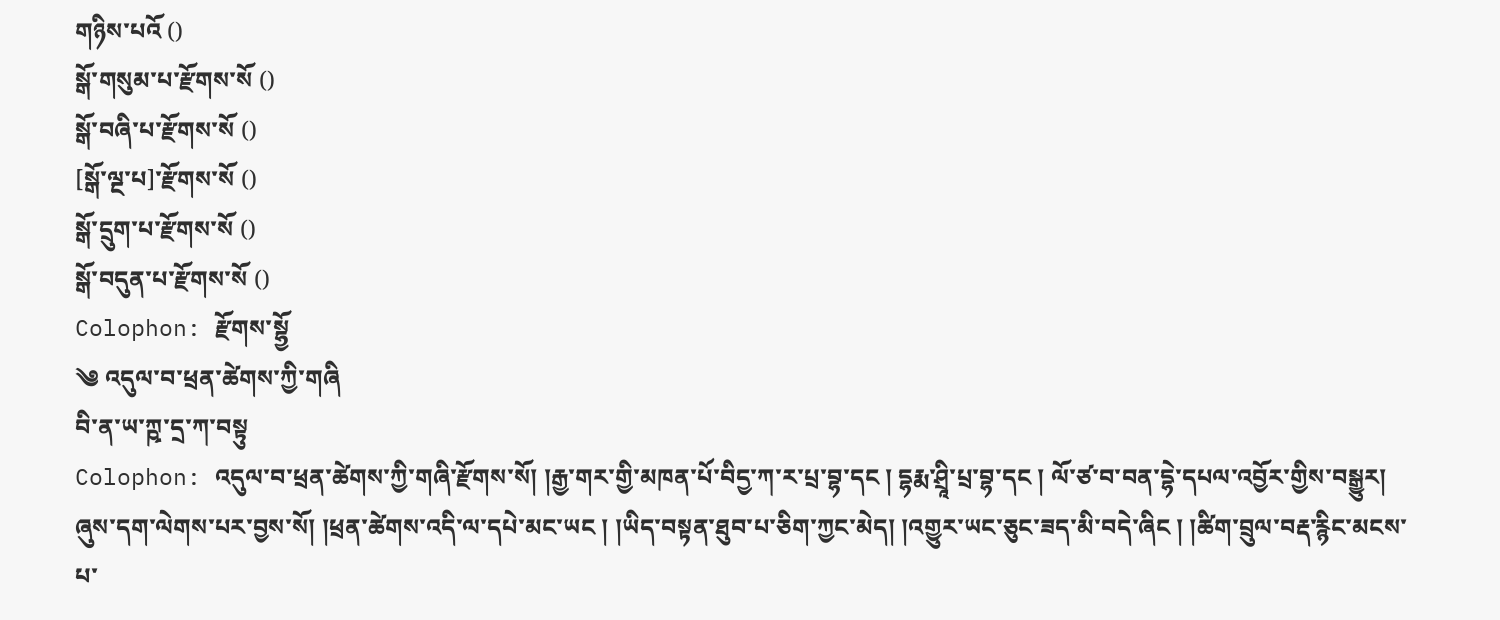གཉིས་པའོ ()
སྒོ་གསུམ་པ་རྫོགས་སོ ()
སྒོ་བཞི་པ་རྫོགས་སོ ()
[སྒོ་ལྔ་པ]་རྫོགས་སོ ()
སྒོ་དྲུག་པ་རྫོགས་སོ ()
སྒོ་བདུན་པ་རྫོགས་སོ ()
Colophon: རྫོགས་སྷྱོ
༄ འདུལ་བ་ཕྲན་ཚེགས་ཀྱི་གཞི
བི་ན་ཡ་ཀྵ་དྲ་ཀ་བསྟུ
Colophon: འདུལ་བ་ཕྲན་ཚེགས་ཀྱི་གཞི་རྫོགས་སོ། །རྒྱ་གར་གྱི་མཁན་པོ་བིདྱ་ཀ་ར་པྲ་བྷ་དང ། དྷརྨ་ཤྲཱི་པྲ་བྷ་དང ། ལོ་ཙ་བ་བན་དྷེ་དཔལ་འབྱོར་གྱིས་བསྒྱུར། ཞུས་དག་ལེགས་པར་བྱས་སོ། །ཕྲན་ཚེགས་འདི་ལ་དཔེ་མང་ཡང ། །ཡིད་བསྟན་ཐུབ་པ་ཅིག་ཀྱང་མེད། །འགྱུར་ཡང་ཅུང་ཟད་མི་བདེ་ཞིང ། །ཚིག་བྲུལ་བརྡ་རྙིང་མངས་པ་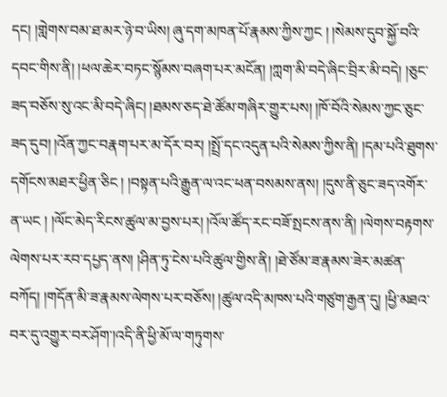དང། །གླེགས་བམ་ཐ་མར་ཉེ་བ་ཡིས། ཞུ་དག་མཁན་པོ་རྣམས་ཀྱིས་ཀྱང ། །སེམས་དུབ་སྐྱོ་བའི་དབང་གིས་ནི། །ཕལ་ཆེར་བཏང་སྙོམས་བཞག་པར་མངོན། །ཀླག་མི་བདེ་ཞིང་བྲིར་མི་བདེ། །ཅུང་ཟད་བཅོས་སུ་འང་མི་བདེ་ཞིང། །ཐམས་ཅད་ཐེ་ཚོམ་གཞིར་གྱུར་པས། །ཁོ་བོའི་སེམས་ཀྱང་ཅུང་ཟད་དུབ། །འོན་ཀྱང་བརྣག་པར་མ་དོར་བར། །སྤྲོ་དང་འདུན་པའི་སེམས་ཀྱིས་ནི། །དམ་པའི་ཐུགས་དགོངས་མཐར་ཕྱིན་ཅིང ། །བསྟན་པའི་རྒྱུན་ལ་འང་ཕན་བསམས་ནས། །དུས་ནི་ཅུང་ཟད་འགོར་ན་ཡང ། །ལོང་མེད་རིངས་ཚུལ་མ་བྱས་པར། །འོལ་ཚོད་རང་བཟོ་སྤངས་ནས་ནི། །ལེགས་བརྟགས་ལེགས་པར་རབ་དཔྱད་ནས། །ཤིན་ཏུ་ངེས་པའི་ཚུལ་གྱིས་ནི། །ཐེ་ཙོམ་ཟ་རྣམས་ཟེར་མཚན་བཀོད། །གདོན་མི་ཟ་རྣམས་ལེགས་པར་བཅོས། །ཚུལ་འདི་མཁས་པའི་གཙུག་རྒྱན་དུ། །ཕྱི་མཐའ་བར་དུ་འགྱུར་བར་ཤོག་།འདི་ནི་ཕྱི་མོ་ལ་གཏུགས་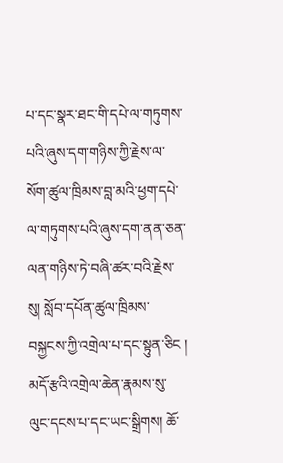པ་དང་སྣར་ཐང་གི་དཔེ་ལ་གཏུགས་པའི་ཞུས་དག་གཉིས་ཀྱི་རྗེས་ལ་སོག་ཚུལ་ཁྲིམས་བླ་མའི་ཕྱག་དཔེ་ལ་གཏུགས་པའི་ཞུས་དག་ནན་ཅན་ལན་གཉིས་ཏེ་བཞི་ཚར་བའི་རྗེས་སུ། སློབ་དཔོན་ཚུལ་ཁྲིམས་བསྐྱངས་ཀྱི་འགྲེལ་པ་དང་སྟུན་ཅིང ། མདོ་རྩའི་འགྲེལ་ཆེན་རྣམས་སུ་ལུང་དངས་པ་དང་ཡང་སྒྲིགས། ཆོ་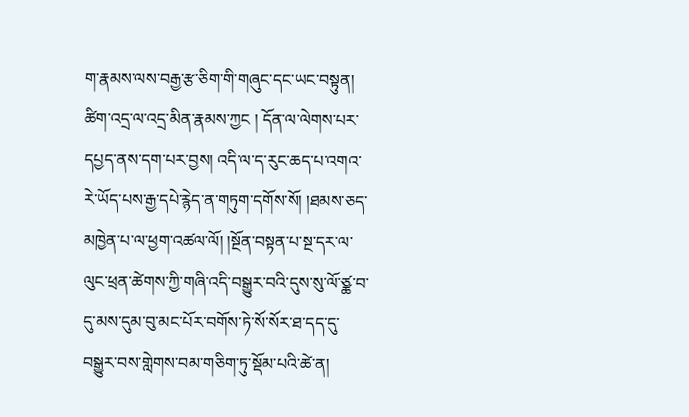ག་རྣམས་ལས་བརྒྱ་རྩ་ཅིག་གི་གཞུང་དང་ཡང་བསྟུན། ཚིག་འདྲ་ལ་འདྲ་མིན་རྣམས་ཀྱང ། དོན་ལ་ལེགས་པར་དཔྱད་ནས་དག་པར་བྱས། འདི་ལ་ད་རུང་ཆད་པ་འགའ་རེ་ཡོད་པས་རྒྱ་དཔེ་རྙེད་ན་གཏུག་དགོས་སོ། །ཐམས་ཅད་མཁྱེན་པ་ལ་ཕྱག་འཚལ་ལོ། །སྔོན་བསྟན་པ་སྔ་དར་ལ་ལུང་ཕྲན་ཚེགས་ཀྱི་གཞི་འདི་བསྒྱུར་བའི་དུས་སུ་ལོ་ཙྪ་བ་དུ་མས་དུམ་བུ་མང་པོར་བགོས་ཏེ་སོ་སོར་ཐ་དད་དུ་བསྒྱུར་བས་གླེགས་བམ་གཅིག་ཏུ་སྡོམ་པའི་ཚེ་ན།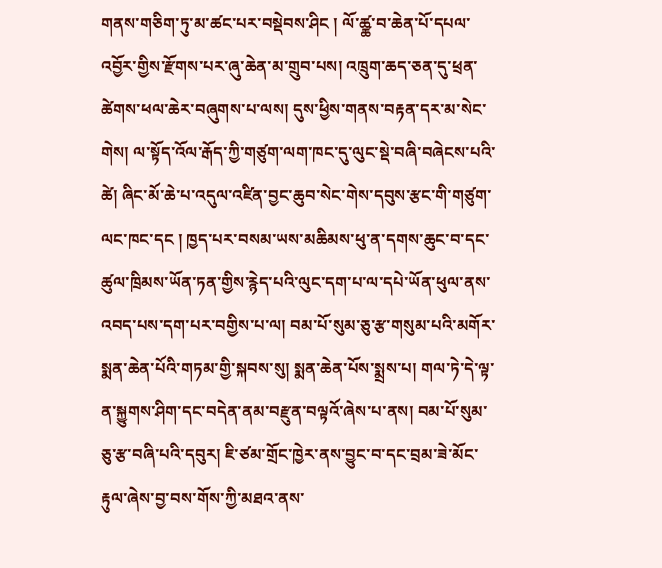གནས་གཅིག་ཏུ་མ་ཚང་པར་བསྡེབས་ཤིང ། ལོ་ཚྪ་བ་ཆེན་པོ་དཔལ་འབྱོར་གྱིས་རྫོགས་པར་ཞུ་ཆེན་མ་གྲུབ་པས། འཁྲུག་ཆད་ཅན་དུ་ཕྲན་ཚེགས་ཕལ་ཆེར་བཞུགས་པ་ལས། དུས་ཕྱིས་གནས་བརྟན་དར་མ་སེང་གེས། ལ་སྟོད་འོལ་རྒོད་ཀྱི་གཙུག་ལག་ཁང་དུ་ལུང་སྡེ་བཞི་བཞེངས་པའི་ཚེ། ཞིང་མོ་ཆེ་པ་འདུལ་འཛིན་བྱང་ཆུབ་སེང་གེས་དབུས་རྩང་གི་གཙུག་ལང་ཁང་དང ། ཁྱད་པར་བསམ་ཡས་མཆིམས་ཕུ་ན་དགས་ཆུང་བ་དང་ཚུལ་ཁྲིམས་ཡོན་ཏན་གྱིས་རྙེད་པའི་ལུང་དག་པ་ལ་དཔེ་ཡོན་ཕུལ་ནས་འབད་པས་དག་པར་བགྱིས་པ་ལ། བམ་པོ་སུམ་ཅུ་རྩ་གསུམ་པའི་མགོར་སྨན་ཆེན་པོའི་གཏམ་གྱི་སྐབས་སུ། སྨན་ཆེན་པོས་སྨྲས་པ། གལ་ཏེ་དེ་ལྟ་ན་སྐྱུགས་ཤིག་དང་བདེན་ནམ་བརྫུན་བལྟའོ་ཞེས་པ་ནས། བམ་པོ་སུམ་ཅུ་རྩ་བཞི་པའི་དབུར། ཇི་ཙམ་གྲོང་ཁྱེར་ནས་བྱུང་བ་དང་བྲམ་ཟེ་མོང་རྟུལ་ཞེས་བྱ་བས་གོས་ཀྱི་མཐའ་ནས་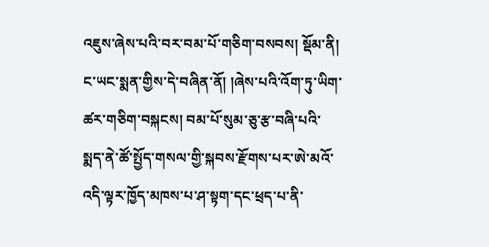འཇུས་ཞེས་པའི་བར་བམ་པོ་གཅིག་བསབས། སྡོམ་ནི། ང་ཡང་སྨན་གྱིས་དེ་བཞིན་ནོ། །ཞེས་པའི་འོག་ཏུ་ཡིག་ཚར་གཅིག་བསྐངས། བམ་པོ་སུམ་ཅུ་རྩ་བཞི་པའི་སྨད་ནེ་ཚོ་སྤྱོད་གསལ་གྱི་སྐབས་རྫོགས་པར་ཨེ་མའོ་འདི་ལྟར་ཁྱོད་མཁས་པ་ཤ་སྟག་དང་ཕྲད་པ་ནི་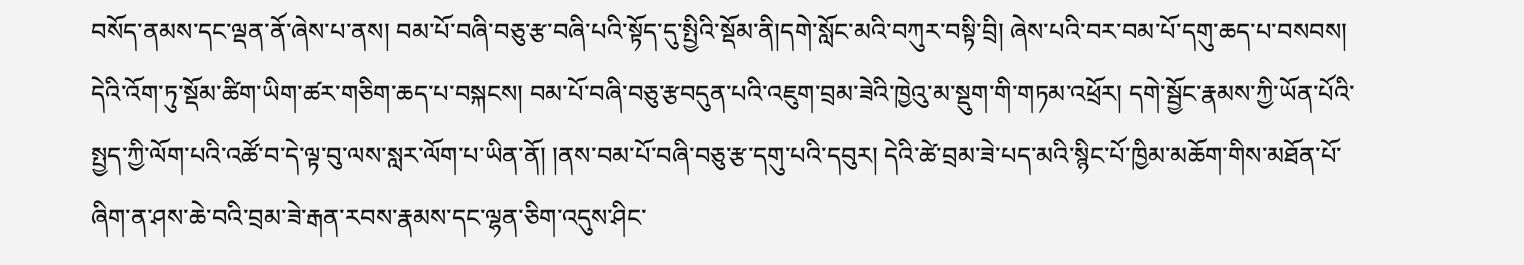བསོད་ནམས་དང་ལྡན་ནོ་ཞེས་པ་ནས། བམ་པོ་བཞི་བཅུ་རྩ་བཞི་པའི་སྟོད་དུ་སྤྱིའི་སྡོམ་ནི།དགེ་སློང་མའི་བཀུར་བསྟི་བྲི། ཞེས་པའི་བར་བམ་པོ་དགུ་ཆད་པ་བསབས། དེའི་འོག་ཏུ་སྡོམ་ཚིག་ཡིག་ཚར་གཅིག་ཆད་པ་བསྐངས། བམ་པོ་བཞི་བཅུ་རྩབདུན་པའི་འཇུག་བྲམ་ཟེའི་ཁྱེའུ་མ་སྡུག་གི་གཏམ་འཕྲོར། དགེ་སྦྱོང་རྣམས་ཀྱི་ཡོན་པོའི་སྤྱད་ཀྱི་ལོག་པའི་འཚོ་བ་དེ་ལྟ་བུ་ལས་སླར་ལོག་པ་ཡིན་ནོ། །ནས་བམ་པོ་བཞི་བཅུ་རྩ་དགུ་པའི་དབུར། དེའི་ཚེ་བྲམ་ཟེ་པད་མའི་སྙིང་པོ་ཁྱིམ་མཆོག་གིས་མཐོན་པོ་ཞིག་ན་ཤས་ཆེ་བའི་བྲམ་ཟེ་རྒན་རབས་རྣམས་དང་ལྷན་ཅིག་འདུས་ཤིང་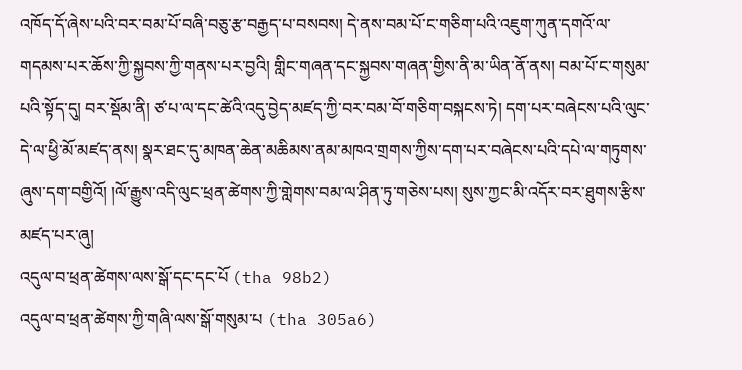འཁོད་དོ་ཞེས་པའི་བར་བམ་པོ་བཞི་བཅུ་རྩ་བརྒྱད་པ་བསབས། དེ་ནས་བམ་པོ་ང་གཅིག་པའི་འཇུག་ཀུན་དགའོ་ལ་གདམས་པར་ཆོས་ཀྱི་སྐྱབས་ཀྱི་གནས་པར་བྱའི། གླིང་གཞན་དང་སྐྱབས་གཞན་གྱིས་ནི་མ་ཡིན་ནོ་ནས། བམ་པོ་ང་གསུམ་པའི་སྟོད་དུ། བར་སྡོམ་ནི། ཙ་པ་ལ་དང་ཚེའི་འདུ་བྱེད་མཛད་ཀྱི་བར་བམ་བོ་གཅིག་བསྐངས་ཏེ། དག་པར་བཞེངས་པའི་ལུང་དེ་ལ་ཕྱི་མོ་མཛད་ནས། སྣར་ཐང་དུ་མཁན་ཆེན་མཆིམས་ནམ་མཁའ་གྲགས་ཀྱིས་དག་པར་བཞེངས་པའི་དཔེ་ལ་གཏུགས་ཞུས་དག་བགྱིའོ། །ལོ་རྒྱུས་འདི་ལུང་ཕྲན་ཚེགས་ཀྱི་གླེགས་བམ་ལ་ཤིན་ཏུ་གཅེས་པས། སུས་ཀྱང་མི་འདོར་བར་ཐུགས་རྩིས་མཛད་པར་ཞུ།
འདུལ་བ་ཕྲན་ཚེགས་ལས་སྒོ་དང་དང་པོ (tha 98b2)
འདུལ་བ་ཕྲན་ཚེགས་ཀྱི་གཞི་ལས་སྒོ་གསུམ་པ (tha 305a6)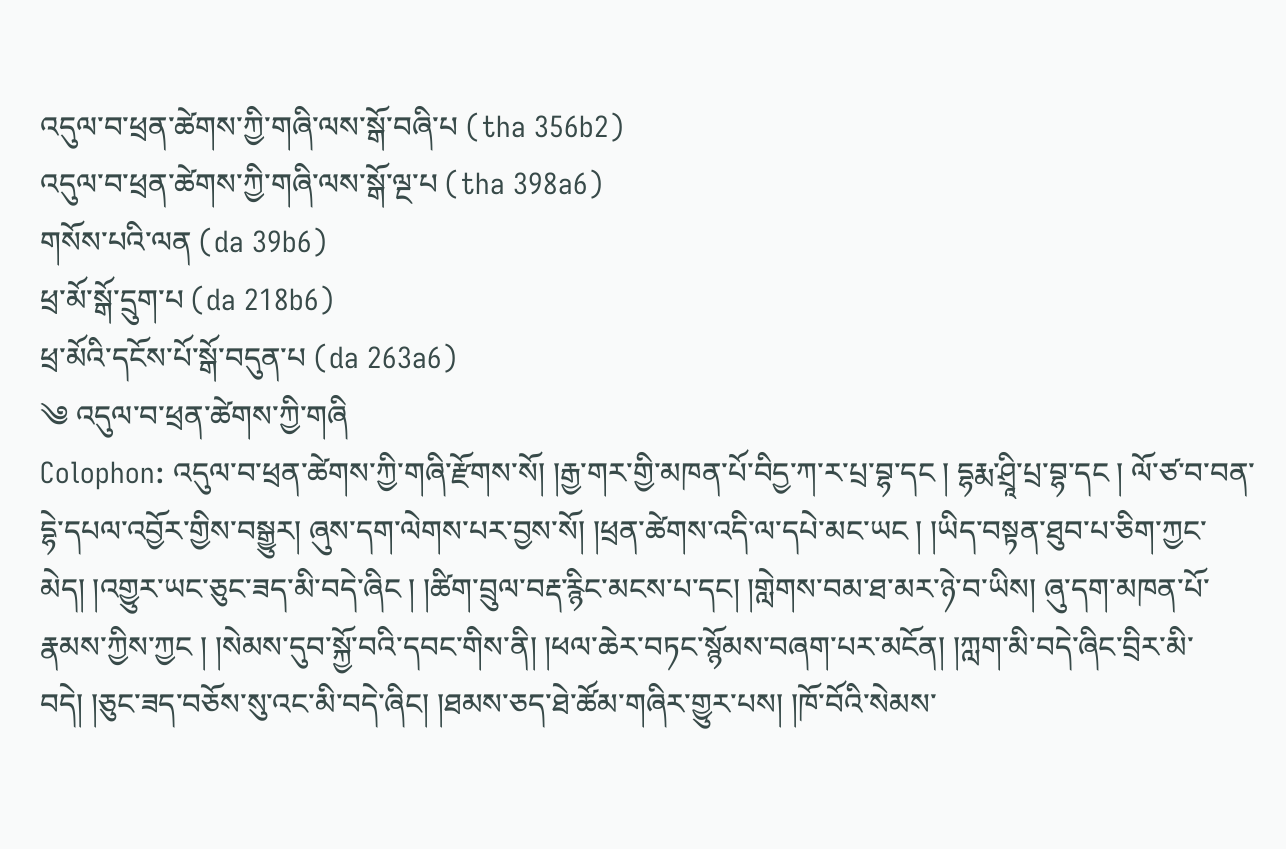འདུལ་བ་ཕྲན་ཚེགས་ཀྱི་གཞི་ལས་སྒོ་བཞི་པ (tha 356b2)
འདུལ་བ་ཕྲན་ཚེགས་ཀྱི་གཞི་ལས་སྒོ་ལྔ་པ (tha 398a6)
གསོས་པའི་ལན (da 39b6)
ཕྲ་མོ་སྒོ་དྲུག་པ (da 218b6)
ཕྲ་མོའི་དངོས་པོ་སྒོ་བདུན་པ (da 263a6)
༄ འདུལ་བ་ཕྲན་ཚེགས་ཀྱི་གཞི
Colophon: འདུལ་བ་ཕྲན་ཚེགས་ཀྱི་གཞི་རྫོགས་སོ། །རྒྱ་གར་གྱི་མཁན་པོ་བིདྱ་ཀ་ར་པྲ་བྷ་དང ། དྷརྨ་ཤྲཱི་པྲ་བྷ་དང ། ལོ་ཙ་བ་བན་དྷེ་དཔལ་འབྱོར་གྱིས་བསྒྱུར། ཞུས་དག་ལེགས་པར་བྱས་སོ། །ཕྲན་ཚེགས་འདི་ལ་དཔེ་མང་ཡང ། །ཡིད་བསྟན་ཐུབ་པ་ཅིག་ཀྱང་མེད། །འགྱུར་ཡང་ཅུང་ཟད་མི་བདེ་ཞིང ། །ཚིག་བྲུལ་བརྡ་རྙིང་མངས་པ་དང། །གླེགས་བམ་ཐ་མར་ཉེ་བ་ཡིས། ཞུ་དག་མཁན་པོ་རྣམས་ཀྱིས་ཀྱང ། །སེམས་དུབ་སྐྱོ་བའི་དབང་གིས་ནི། །ཕལ་ཆེར་བཏང་སྙོམས་བཞག་པར་མངོན། །ཀླག་མི་བདེ་ཞིང་བྲིར་མི་བདེ། །ཅུང་ཟད་བཅོས་སུ་འང་མི་བདེ་ཞིང། །ཐམས་ཅད་ཐེ་ཚོམ་གཞིར་གྱུར་པས། །ཁོ་བོའི་སེམས་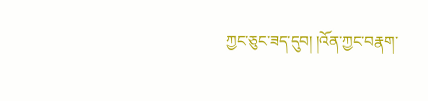ཀྱང་ཅུང་ཟད་དུབ། །འོན་ཀྱང་བརྣག་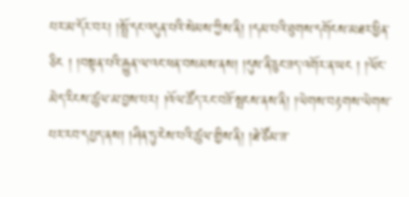པར་མ་དོར་བར། །སྤྲོ་དང་འདུན་པའི་སེམས་ཀྱིས་ནི། །དམ་པའི་ཐུགས་དགོངས་མཐར་ཕྱིན་ཅིང ། །བསྟན་པའི་རྒྱུན་ལ་འང་ཕན་བསམས་ནས། །དུས་ནི་ཅུང་ཟད་འགོར་ན་ཡང ། །ལོང་མེད་རིངས་ཚུལ་མ་བྱས་པར། །འོལ་ཚོད་རང་བཟོ་སྤངས་ནས་ནི། །ལེགས་བརྟགས་ལེགས་པར་རབ་དཔྱད་ནས། །ཤིན་ཏུ་ངེས་པའི་ཚུལ་གྱིས་ནི། །ཐེ་ཙོམ་ཟ་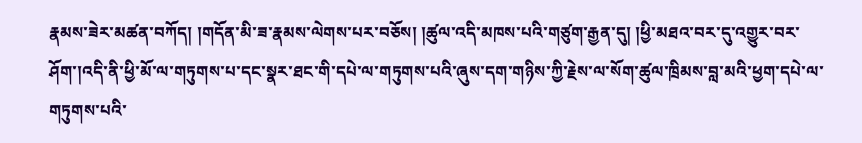རྣམས་ཟེར་མཚན་བཀོད། །གདོན་མི་ཟ་རྣམས་ལེགས་པར་བཅོས། །ཚུལ་འདི་མཁས་པའི་གཙུག་རྒྱན་དུ། །ཕྱི་མཐའ་བར་དུ་འགྱུར་བར་ཤོག་།འདི་ནི་ཕྱི་མོ་ལ་གཏུགས་པ་དང་སྣར་ཐང་གི་དཔེ་ལ་གཏུགས་པའི་ཞུས་དག་གཉིས་ཀྱི་རྗེས་ལ་སོག་ཚུལ་ཁྲིམས་བླ་མའི་ཕྱག་དཔེ་ལ་གཏུགས་པའི་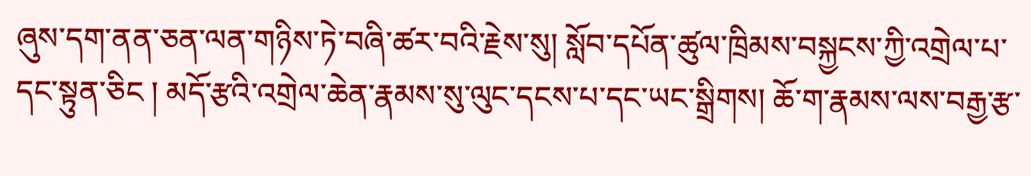ཞུས་དག་ནན་ཅན་ལན་གཉིས་ཏེ་བཞི་ཚར་བའི་རྗེས་སུ། སློབ་དཔོན་ཚུལ་ཁྲིམས་བསྐྱངས་ཀྱི་འགྲེལ་པ་དང་སྟུན་ཅིང ། མདོ་རྩའི་འགྲེལ་ཆེན་རྣམས་སུ་ལུང་དངས་པ་དང་ཡང་སྒྲིགས། ཆོ་ག་རྣམས་ལས་བརྒྱ་རྩ་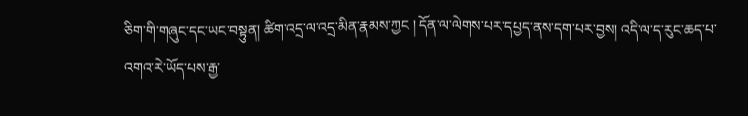ཅིག་གི་གཞུང་དང་ཡང་བསྟུན། ཚིག་འདྲ་ལ་འདྲ་མིན་རྣམས་ཀྱང ། དོན་ལ་ལེགས་པར་དཔྱད་ནས་དག་པར་བྱས། འདི་ལ་ད་རུང་ཆད་པ་འགའ་རེ་ཡོད་པས་རྒྱ་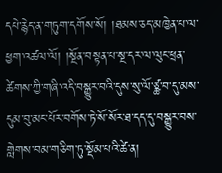དཔེ་རྙེད་ན་གཏུག་དགོས་སོ། །ཐམས་ཅད་མཁྱེན་པ་ལ་ཕྱག་འཚལ་ལོ། །སྔོན་བསྟན་པ་སྔ་དར་ལ་ལུང་ཕྲན་ཚེགས་ཀྱི་གཞི་འདི་བསྒྱུར་བའི་དུས་སུ་ལོ་ཙྪ་བ་དུ་མས་དུམ་བུ་མང་པོར་བགོས་ཏེ་སོ་སོར་ཐ་དད་དུ་བསྒྱུར་བས་གླེགས་བམ་གཅིག་ཏུ་སྡོམ་པའི་ཚེ་ན།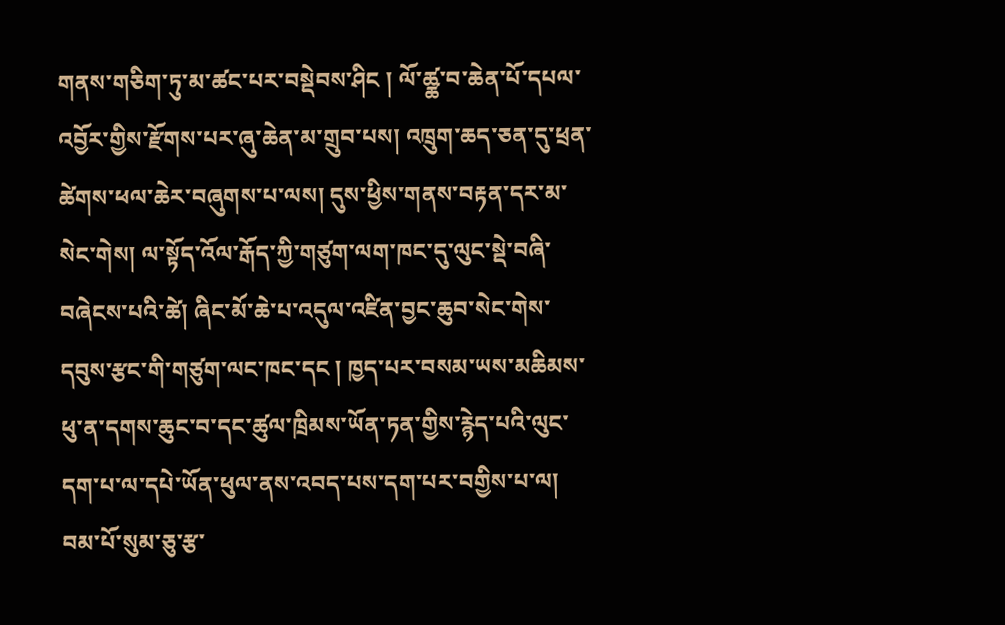གནས་གཅིག་ཏུ་མ་ཚང་པར་བསྡེབས་ཤིང ། ལོ་ཚྪ་བ་ཆེན་པོ་དཔལ་འབྱོར་གྱིས་རྫོགས་པར་ཞུ་ཆེན་མ་གྲུབ་པས། འཁྲུག་ཆད་ཅན་དུ་ཕྲན་ཚེགས་ཕལ་ཆེར་བཞུགས་པ་ལས། དུས་ཕྱིས་གནས་བརྟན་དར་མ་སེང་གེས། ལ་སྟོད་འོལ་རྒོད་ཀྱི་གཙུག་ལག་ཁང་དུ་ལུང་སྡེ་བཞི་བཞེངས་པའི་ཚེ། ཞིང་མོ་ཆེ་པ་འདུལ་འཛིན་བྱང་ཆུབ་སེང་གེས་དབུས་རྩང་གི་གཙུག་ལང་ཁང་དང ། ཁྱད་པར་བསམ་ཡས་མཆིམས་ཕུ་ན་དགས་ཆུང་བ་དང་ཚུལ་ཁྲིམས་ཡོན་ཏན་གྱིས་རྙེད་པའི་ལུང་དག་པ་ལ་དཔེ་ཡོན་ཕུལ་ནས་འབད་པས་དག་པར་བགྱིས་པ་ལ། བམ་པོ་སུམ་ཅུ་རྩ་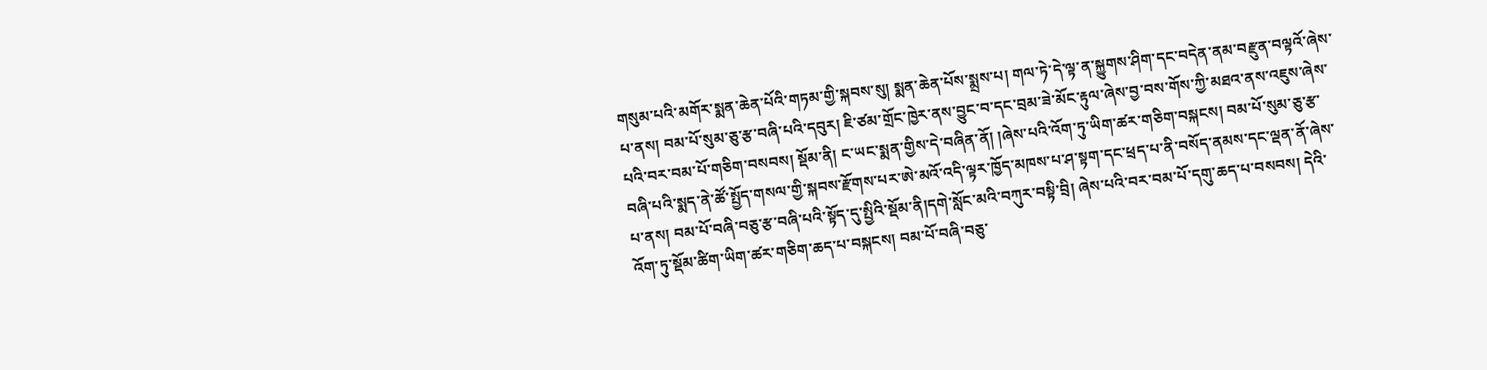གསུམ་པའི་མགོར་སྨན་ཆེན་པོའི་གཏམ་གྱི་སྐབས་སུ། སྨན་ཆེན་པོས་སྨྲས་པ། གལ་ཏེ་དེ་ལྟ་ན་སྐྱུགས་ཤིག་དང་བདེན་ནམ་བརྫུན་བལྟའོ་ཞེས་པ་ནས། བམ་པོ་སུམ་ཅུ་རྩ་བཞི་པའི་དབུར། ཇི་ཙམ་གྲོང་ཁྱེར་ནས་བྱུང་བ་དང་བྲམ་ཟེ་མོང་རྟུལ་ཞེས་བྱ་བས་གོས་ཀྱི་མཐའ་ནས་འཇུས་ཞེས་པའི་བར་བམ་པོ་གཅིག་བསབས། སྡོམ་ནི། ང་ཡང་སྨན་གྱིས་དེ་བཞིན་ནོ། །ཞེས་པའི་འོག་ཏུ་ཡིག་ཚར་གཅིག་བསྐངས། བམ་པོ་སུམ་ཅུ་རྩ་བཞི་པའི་སྨད་ནེ་ཚོ་སྤྱོད་གསལ་གྱི་སྐབས་རྫོགས་པར་ཨེ་མའོ་འདི་ལྟར་ཁྱོད་མཁས་པ་ཤ་སྟག་དང་ཕྲད་པ་ནི་བསོད་ནམས་དང་ལྡན་ནོ་ཞེས་པ་ནས། བམ་པོ་བཞི་བཅུ་རྩ་བཞི་པའི་སྟོད་དུ་སྤྱིའི་སྡོམ་ནི།དགེ་སློང་མའི་བཀུར་བསྟི་བྲི། ཞེས་པའི་བར་བམ་པོ་དགུ་ཆད་པ་བསབས། དེའི་འོག་ཏུ་སྡོམ་ཚིག་ཡིག་ཚར་གཅིག་ཆད་པ་བསྐངས། བམ་པོ་བཞི་བཅུ་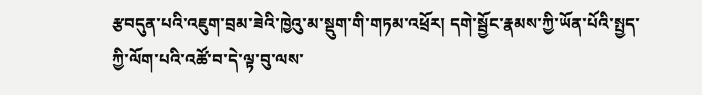རྩབདུན་པའི་འཇུག་བྲམ་ཟེའི་ཁྱེའུ་མ་སྡུག་གི་གཏམ་འཕྲོར། དགེ་སྦྱོང་རྣམས་ཀྱི་ཡོན་པོའི་སྤྱད་ཀྱི་ལོག་པའི་འཚོ་བ་དེ་ལྟ་བུ་ལས་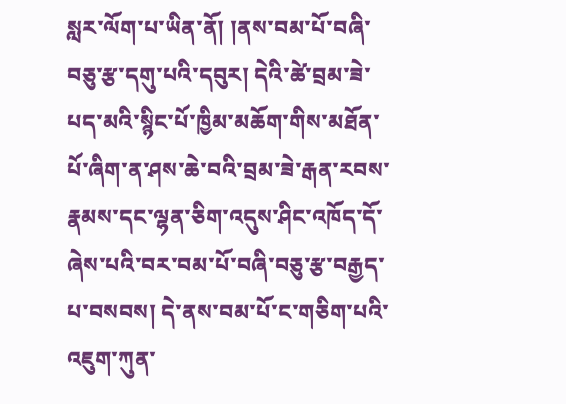སླར་ལོག་པ་ཡིན་ནོ། །ནས་བམ་པོ་བཞི་བཅུ་རྩ་དགུ་པའི་དབུར། དེའི་ཚེ་བྲམ་ཟེ་པད་མའི་སྙིང་པོ་ཁྱིམ་མཆོག་གིས་མཐོན་པོ་ཞིག་ན་ཤས་ཆེ་བའི་བྲམ་ཟེ་རྒན་རབས་རྣམས་དང་ལྷན་ཅིག་འདུས་ཤིང་འཁོད་དོ་ཞེས་པའི་བར་བམ་པོ་བཞི་བཅུ་རྩ་བརྒྱད་པ་བསབས། དེ་ནས་བམ་པོ་ང་གཅིག་པའི་འཇུག་ཀུན་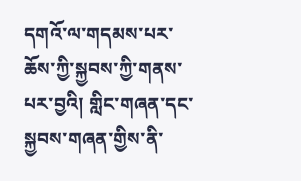དགའོ་ལ་གདམས་པར་ཆོས་ཀྱི་སྐྱབས་ཀྱི་གནས་པར་བྱའི། གླིང་གཞན་དང་སྐྱབས་གཞན་གྱིས་ནི་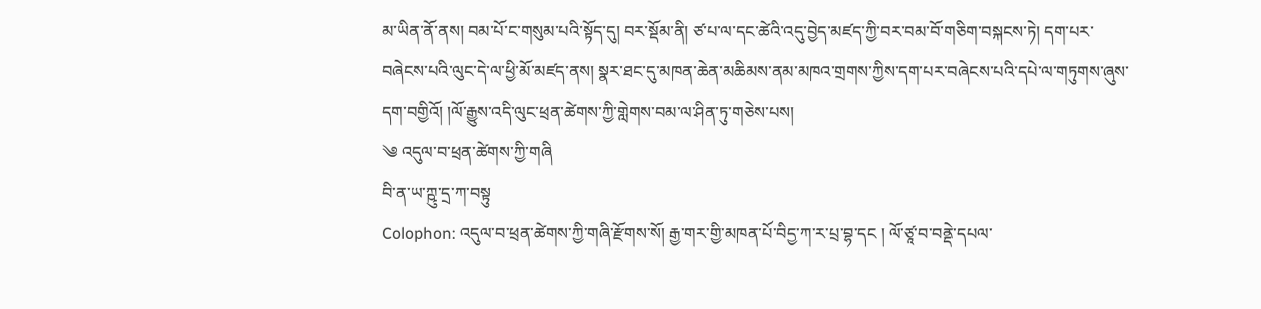མ་ཡིན་ནོ་ནས། བམ་པོ་ང་གསུམ་པའི་སྟོད་དུ། བར་སྡོམ་ནི། ཙ་པ་ལ་དང་ཚེའི་འདུ་བྱེད་མཛད་ཀྱི་བར་བམ་བོ་གཅིག་བསྐངས་ཏེ། དག་པར་བཞེངས་པའི་ལུང་དེ་ལ་ཕྱི་མོ་མཛད་ནས། སྣར་ཐང་དུ་མཁན་ཆེན་མཆིམས་ནམ་མཁའ་གྲགས་ཀྱིས་དག་པར་བཞེངས་པའི་དཔེ་ལ་གཏུགས་ཞུས་དག་བགྱིའོ། །ལོ་རྒྱུས་འདི་ལུང་ཕྲན་ཚེགས་ཀྱི་གླེགས་བམ་ལ་ཤིན་ཏུ་གཅེས་པས།
༄ འདུལ་བ་ཕྲན་ཚེགས་ཀྱི་གཞི
བི་ན་ཡ་ཀྵུ་དྲ་ཀ་བསྟུ
Colophon: འདུལ་བ་ཕྲན་ཚེགས་ཀྱི་གཞི་རྫོགས་སོ། རྒྱ་གར་གྱི་མཁན་པོ་བིདྱ་ཀ་ར་པྲ་བྷ་དང ། ལོ་ཙཱ་བ་བནྡེ་དཔལ་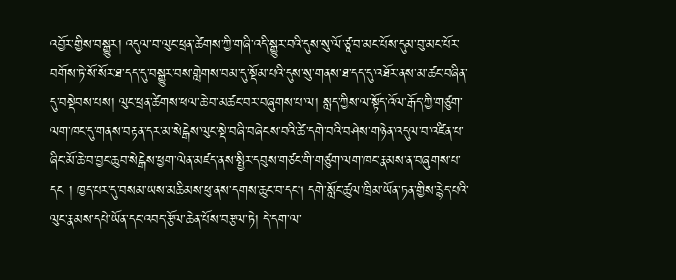འབྱོར་གྱིས་བསྒྱུར། འདུལ་བ་ལུང་ཕྲན་ཚེགས་ཀྱི་གཞི་འདི་སྒྱུར་བའི་དུས་སུ་ལོ་ཙཱ་བ་མང་པོས་དུམ་བུ་མང་པོར་བགོས་ཏེ་སོ་སོར་ཐ་དད་དུ་བསྒྱུར་བས་གླེགས་བམ་དུ་སྡོམ་པའི་དུས་སུ་གནས་ཐ་དད་དུ་འཐོར་ནས་མ་ཚང་བཞིན་དུ་བསྡེབས་པས། ལུང་ཕྲན་ཚེགས་ཕལ་ཆེ་བ་མཚང་བར་བཞུགས་པ་ལ། སླད་ཀྱིས་ལ་སྟོད་འོལ་རྒོད་ཀྱི་གཙུག་ལག་ཁང་དུ་གནས་བརྟན་དར་མ་སེངྒེས་ལུང་སྡེ་བཞི་བཞེངས་བའི་ཚེ་དགེ་བའི་བཤེས་གཉེན་འདུལ་བ་འཛིན་པ་ཞིང་མོ་ཆེ་བ་བྱང་ཆུབ་སེངྒེས་ཕྱག་ལེན་མཛད་ནས་སྤྱིར་དབུས་གཙང་གི་གཙུག་ལག་ཁང་རྣམས་ན་བཞུགས་པ་དང ། ཁྱད་པར་དུ་བསམ་ཡས་མཆིམས་ཕུ་ནས་དགས་ཆུང་བ་དང། དགེ་སློང་ཚུལ་ཁྲིམ་ཡོན་ཏན་གྱིས་རྙེད་པའི་ལུང་རྣམས་དཔེ་ཡོན་དང་འབད་རྩོལ་ཆེན་པོས་བརྩལ་ཏེ། དེ་དག་ལ་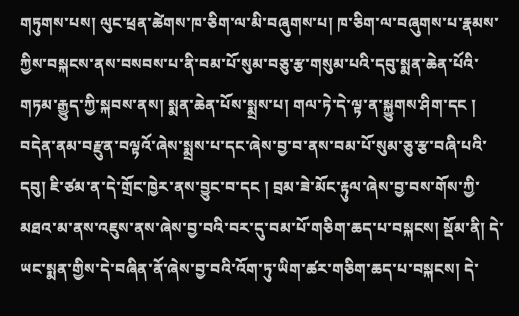གཏུགས་པས། ལུང་ཕྲན་ཚེགས་ཁ་ཅིག་ལ་མི་བཞུགས་པ། ཁ་ཅིག་ལ་བཞུགས་པ་རྣམས་ཀྱིས་བསྐངས་ནས་བསབས་པ་ནི་བམ་པོ་སུམ་བཅུ་རྩ་གསུམ་པའི་དབུ་སྨན་ཆེན་པོའི་གཏམ་རྒྱུད་ཀྱི་སྐབས་ནས། སྨན་ཆེན་པོས་སྨྲས་པ། གལ་ཏེ་དེ་ལྟ་ན་སྐྱུགས་ཤིག་དང ། བདེན་ནམ་བརྫུན་བལྟའོ་ཞེས་སྨྲས་པ་དང་ཞེས་བྱ་བ་ནས་བམ་པོ་སུམ་ཅུ་རྩ་བཞི་པའི་དབུ། ཇི་ཙམ་ན་དེ་གྲོང་ཁྱེར་ནས་བྱུང་བ་དང ། བྲམ་ཟེ་མོང་རྟུལ་ཞེས་བྱ་བས་གོས་ཀྱི་མཐའ་མ་ནས་འཇུས་ནས་ཞེས་བྱ་བའི་བར་དུ་བམ་པོ་གཅིག་ཆད་པ་བསྐངས། སྡོམ་ནི། དེ་ཡང་སྨན་གྱིས་དེ་བཞིན་ནོ་ཞེས་བྱ་བའི་འོག་ཏུ་ཡིག་ཚར་གཅིག་ཆད་པ་བསྐངས། དེ་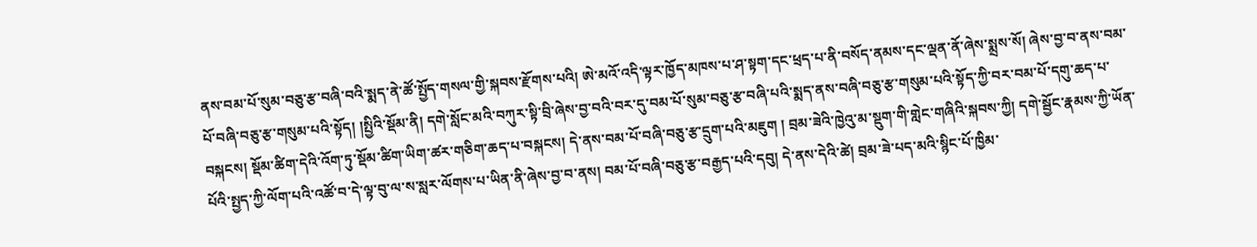ནས་བམ་པོ་སུམ་བཅུ་རྩ་བཞི་བའི་སྨད་ནེ་ཚོ་སྤྱོད་གསལ་གྱི་སྐབས་རྫོགས་པའི། ཨེ་མའོ་འདི་ལྟར་ཁྱོད་མཁས་པ་ཤ་སྟག་དང་ཕྲད་པ་ནི་བསོད་ནམས་དང་ལྡན་ནོ་ཞེས་སྨྲས་སོ། ཞེས་བྱ་བ་ནས་བམ་པོ་བཞི་བཅུ་རྩ་གསུམ་པའི་སྟོད། །སྤྱིའི་སྡོམ་ནི། དགེ་སློང་མའི་བཀུར་སྟི་བྲི་ཞེས་བྱ་བའི་བར་དུ་བམ་པོ་སུམ་བཅུ་རྩ་བཞི་པའི་སྨད་ནས་བཞི་བཅུ་རྩ་གསུམ་པའི་སྟོད་ཀྱི་བར་བམ་པོ་དགུ་ཆད་པ་བསྐངས། སྡོམ་ཚིག་དེའི་འོག་ཏུ་སྡོམ་ཚིག་ཡིག་ཚར་གཅིག་ཆད་པ་བསྐངས། དེ་ནས་བམ་པོ་བཞི་བཅུ་རྩ་དྲུག་པའི་མཇུག ། བྲམ་ཟེའི་ཁྱེའུ་མ་སྡུག་གི་གླེང་གཞིའི་སྐབས་ཀྱི། དགེ་སྦྱོང་རྣམས་ཀྱི་ཡོན་པོའི་སྤྱད་ཀྱི་ལོག་པའི་འཚོ་བ་དེ་ལྟ་བུ་ལ་ས་སླར་ལོགས་པ་ཡིན་ནི་ཞེས་བྱ་བ་ནས། བམ་པོ་བཞི་བཅུ་རྩ་བརྒྱད་པའི་དབུ། དེ་ནས་དེའི་ཚེ། བྲམ་ཟེ་པད་མའི་སྙིང་པོ་ཁྱིམ་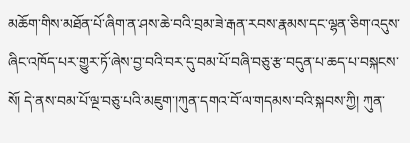མཆོག་གིས་མཐོན་པོ་ཞིག་ན་ཤས་ཆེ་བའི་བྲམ་ཟེ་རྒན་རབས་རྣམས་དང་ལྷན་ཅིག་འདུས་ཞིང་འཁོད་པར་གྱུར་ཏོ་ཞེས་བྱ་བའི་བར་དུ་བམ་པོ་བཞི་བཅུ་རྩ་བདུན་པ་ཆད་པ་བསྐངས་སོ། དེ་ནས་བམ་པོ་ལྔ་བཅུ་པའི་མཇུག་།ཀུན་དགའ་བོ་ལ་གདམས་བའི་སྐབས་ཀྱི། ཀུན་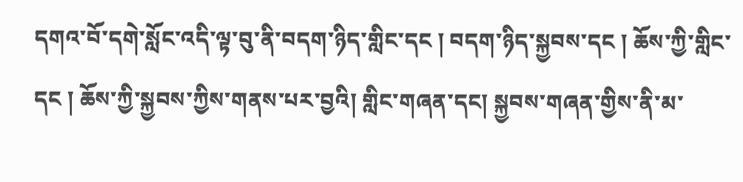དགའ་བོ་དགེ་སློང་འདི་ལྟ་བུ་ནི་བདག་ཉིད་གླིང་དང ། བདག་ཉིད་སྐྱབས་དང ། ཆོས་ཀྱི་གླིང་དང ། ཆོས་ཀྱི་སྐྱབས་ཀྱིས་གནས་པར་བྱའི། གླིང་གཞན་དང། སྐྱབས་གཞན་གྱིས་ནི་མ་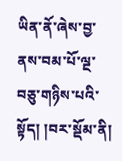ཡིན་ནོ་ཞེས་བྱ་ནས་བམ་པོ་ལྔ་བཅུ་གཉིས་པའི་སྟོད། །བར་སྡོམ་ནི།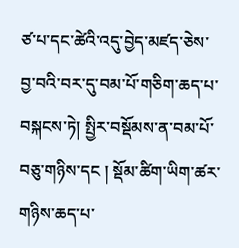ཙ་པ་དང་ཚེའི་འདུ་བྱེད་མཛད་ཅེས་བྱ་བའི་བར་དུ་བམ་པོ་གཅིག་ཆད་པ་བསྐངས་ཏེ། སྤྱིར་བསྡོམས་ན་བམ་པོ་བཅུ་གཉིས་དང ། སྡོམ་ཚིག་ཡིག་ཚར་གཉིས་ཆད་པ་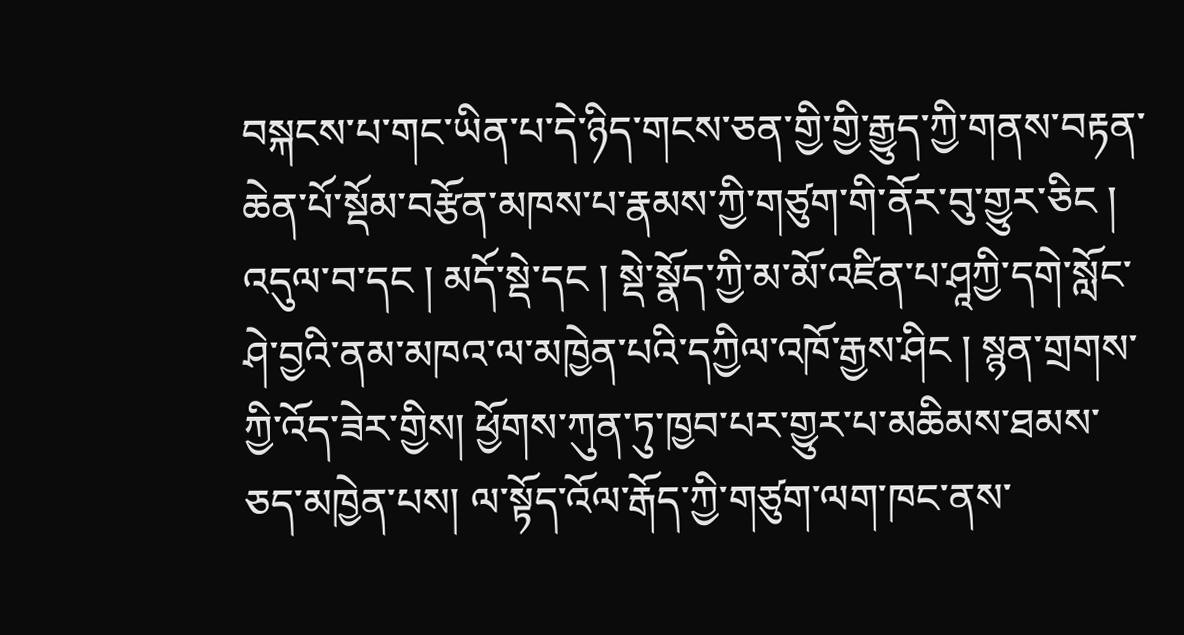བསྐངས་པ་གང་ཡིན་པ་དེ་ཉིད་གངས་ཅན་གྱི་གྱི་རྒྱུད་ཀྱི་གནས་བརྟན་ཆེན་པོ་སྡོམ་བརྩོན་མཁས་པ་རྣམས་ཀྱི་གཙུག་གི་ནོར་བུ་གྱུར་ཅིང ། འདུལ་བ་དང ། མདོ་སྡེ་དང ། སྡེ་སྣོད་ཀྱི་མ་མོ་འཛིན་པ་ཤཱཀྱི་དགེ་སློང་ཤེ་བྱའི་ནམ་མཁའ་ལ་མཁྱེན་པའི་དཀྱིལ་འཁོ་རྒྱས་ཤིང ། སྙན་གྲགས་ཀྱི་འོད་ཟེར་གྱིས། ཕྱོགས་ཀུན་ཏུ་ཁྱབ་པར་གྱུར་པ་མཆིམས་ཐམས་ཅད་མཁྱེན་པས། ལ་སྟོད་འོལ་རྒོད་ཀྱི་གཙུག་ལག་ཁང་ནས་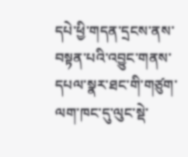དཔེ་ཕྱི་གདན་དྲངས་ནས་བསྟན་པའི་འབྱུང་གནས་དཔལ་སྣར་ཐང་གི་གཙུག་ལག་ཁང་དུ་ལུང་སྡེ་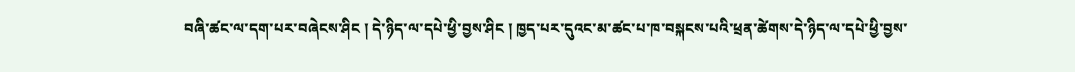བཞི་ཚང་ལ་དག་པར་བཞེངས་ཤིང ། དེ་ཉིད་ལ་དཔེ་ཕྱི་བྱས་ཤིང ། ཁྱད་པར་དུའང་མ་ཚང་པ་ཁ་བསྐངས་པའི་ཕྲན་ཚེགས་དེ་ཉིད་ལ་དཔེ་ཕྱི་བྱས་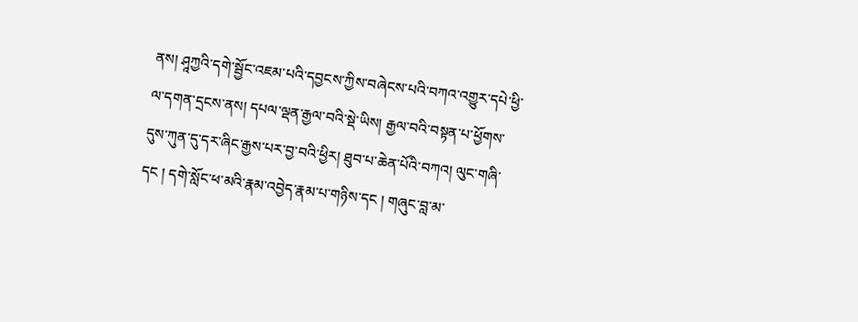ནས། ཤཱཀྱའི་དགེ་སྦྱོང་འཇམ་པའི་དབྱངས་ཀྱིས་བཞེངས་པའི་བཀའ་འགྱུར་དཔེ་ཕྱི་ལ་དགན་དྲངས་ནས། དཔལ་ལྡན་རྒྱལ་བའི་སྡེ་ཡིས། རྒྱལ་བའི་བསྟན་པ་ཕྱོགས་དུས་ཀུན་དུ་དར་ཞིང་རྒྱས་པར་བྱ་བའི་ཕྱིར། ཐུབ་པ་ཆེན་པོའི་བཀའ། ལུང་གཞི་དང ། དགེ་སློང་ཕ་མའི་རྣམ་འབྱེད་རྣམ་པ་གཉིས་དང ། གཞུང་བླ་མ་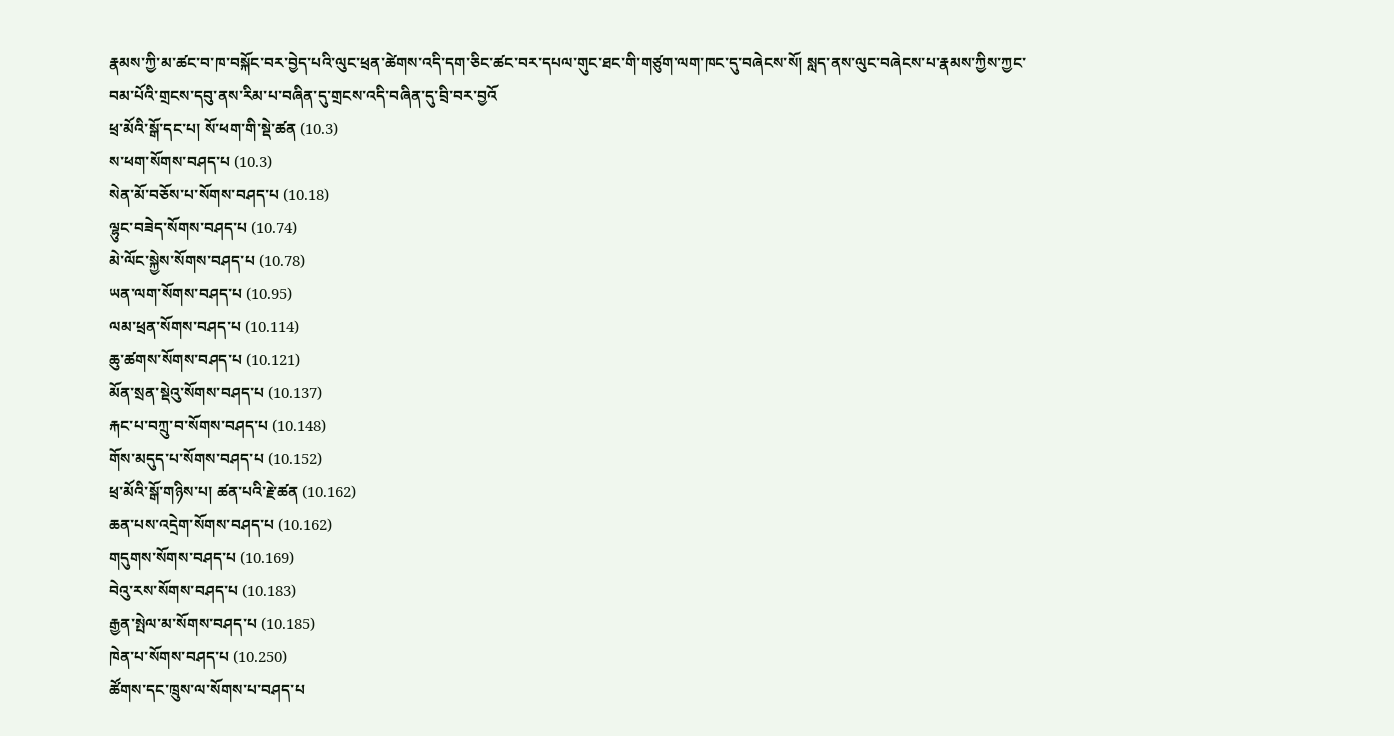རྣམས་ཀྱི་མ་ཚང་བ་ཁ་བསྐོང་བར་བྱེད་པའི་ལུང་ཕྲན་ཚེགས་འདི་དག་ཅིང་ཚང་བར་དཔལ་གུང་ཐང་གི་གཙུག་ལག་ཁང་དུ་བཞེངས་སོ། སླད་ནས་ལུང་བཞེངས་པ་རྣམས་ཀྱིས་ཀྱང་བམ་པོའི་གྲངས་དབུ་ནས་རིམ་པ་བཞིན་དུ་གྲངས་འདི་བཞིན་དུ་བྲི་བར་བྱའོ
ཕྲ་མོའི་སྒོ་དང་པ། སོ་ཕག་གི་སྡེ་ཚན (10.3)
ས་ཕག་སོགས་བཤད་པ (10.3)
སེན་མོ་བཅོས་པ་སོགས་བཤད་པ (10.18)
ལྷུང་བཟེད་སོགས་བཤད་པ (10.74)
མེ་ལོང་སྐྱེས་སོགས་བཤད་པ (10.78)
ཡན་ལག་སོགས་བཤད་པ (10.95)
ལམ་ཕྲན་སོགས་བཤད་པ (10.114)
ཆུ་ཚགས་སོགས་བཤད་པ (10.121)
མོན་སྲན་སྡེའུ་སོགས་བཤད་པ (10.137)
རྐང་པ་བཀྲུ་བ་སོགས་བཤད་པ (10.148)
གོས་མདུད་པ་སོགས་བཤད་པ (10.152)
ཕྲ་མོའི་སྒོ་གཉིས་པ། ཚན་པའི་རྗེ་ཚན (10.162)
ཆན་པས་འདྲེག་སོགས་བཤད་པ (10.162)
གདུགས་སོགས་བཤད་པ (10.169)
བེའུ་རས་སོགས་བཤད་པ (10.183)
རྒྱན་སྤེལ་མ་སོགས་བཤད་པ (10.185)
ཁེན་པ་སོགས་བཤད་པ (10.250)
ཚོགས་དང་ཁྲུས་ལ་སོགས་པ་བཤད་པ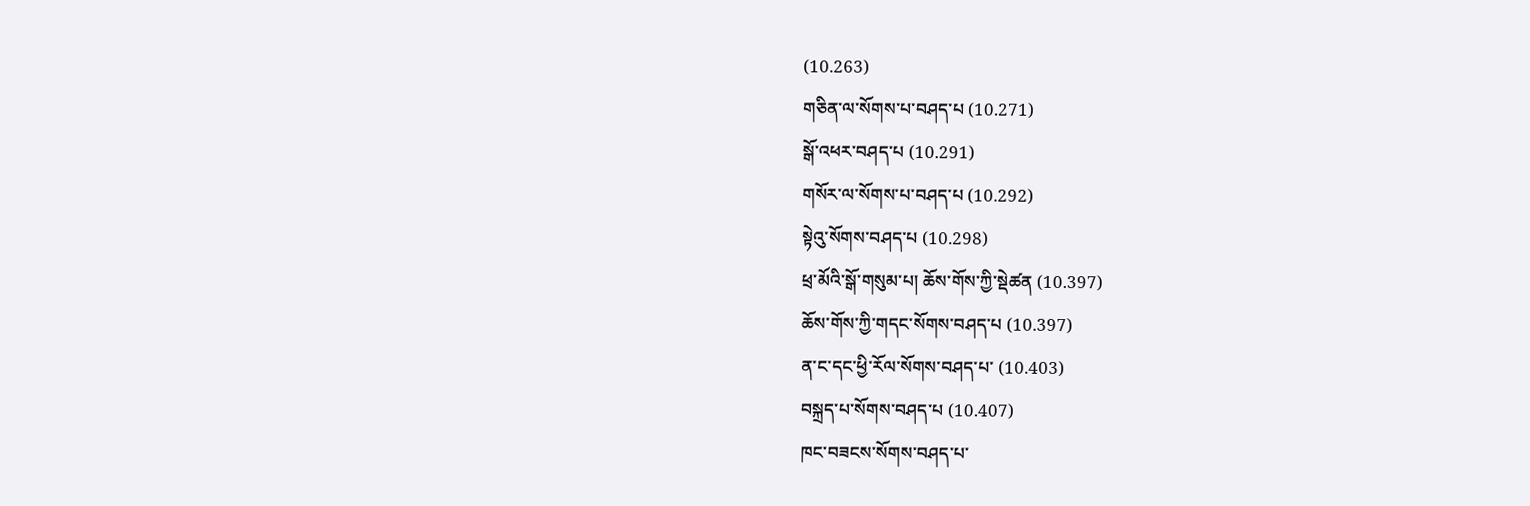(10.263)
གཅིན་ལ་སོགས་པ་བཤད་པ (10.271)
སྒོ་འཕར་བཤད་པ (10.291)
གསོར་ལ་སོགས་པ་བཤད་པ (10.292)
སྟེའུ་སོགས་བཤད་པ (10.298)
ཕྲ་མོའི་སྒོ་གསུམ་པ། ཆོས་གོས་ཀྱི་སྡེཚན (10.397)
ཆོས་གོས་ཀྱི་གདང་སོགས་བཤད་པ (10.397)
ན་ང་དང་ཕྱི་རོལ་སོགས་བཤད་པ་ (10.403)
བསྐྲད་པ་སོགས་བཤད་པ (10.407)
ཁང་བཟངས་སོགས་བཤད་པ་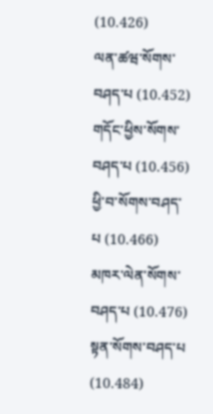(10.426)
ལན་ཚཝ་སོགས་བཤད་པ (10.452)
གདོང་ཕྱིས་སོགས་བཤད་པ (10.456)
ཕྱི་བ་སོགས་བཤད་པ (10.466)
མཁར་ལེན་སོགས་བཤད་པ (10.476)
སྟན་སོགས་བཤད་པ (10.484)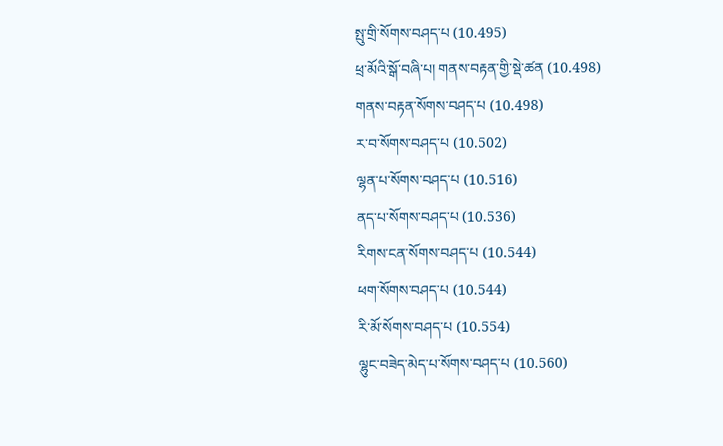སྤུ་གྲི་སོགས་བཤད་པ (10.495)
ཕྲ་མོའི་སྒོ་བཞི་པ། གནས་བརྟན་གྱི་སྡེ་ཚན (10.498)
གནས་བརྟན་སོགས་བཤད་པ (10.498)
ར་བ་སོགས་བཤད་པ (10.502)
ལྷན་པ་སོགས་བཤད་པ (10.516)
ནད་པ་སོགས་བཤད་པ (10.536)
རིགས་ངན་སོགས་བཤད་པ (10.544)
ཕག་སོགས་བཤད་པ (10.544)
རི་མོ་སོགས་བཤད་པ (10.554)
ལྷུང་བཟེད་མེད་པ་སོགས་བཤད་པ (10.560)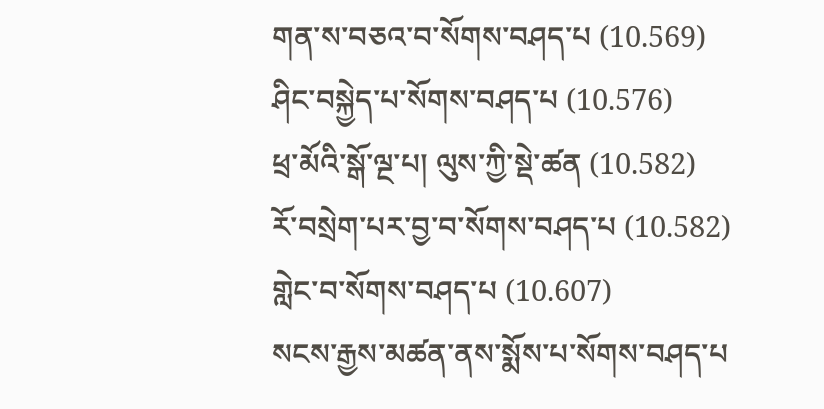གན་ས་བཅའ་བ་སོགས་བཤད་པ (10.569)
ཤིང་བསྐྱེད་པ་སོགས་བཤད་པ (10.576)
ཕྲ་མོའི་སྒོ་ལྔ་པ། ལུས་ཀྱི་སྡེ་ཚན (10.582)
རོ་བསྲེག་པར་བྱ་བ་སོགས་བཤད་པ (10.582)
གླེང་བ་སོགས་བཤད་པ (10.607)
སངས་རྒྱས་མཚན་ནས་སྨོས་པ་སོགས་བཤད་པ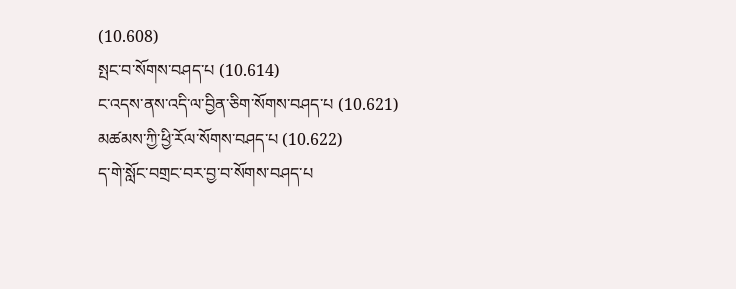(10.608)
སྤང་བ་སོགས་བཤད་པ (10.614)
ང་འདས་ནས་འདི་ལ་བྱིན་ཅིག་སོགས་བཤད་པ (10.621)
མཚམས་ཀྱི་ཕྱི་རོལ་སོགས་བཤད་པ (10.622)
ད་གེ་སློང་བགྲང་བར་བྱ་བ་སོགས་བཤད་པ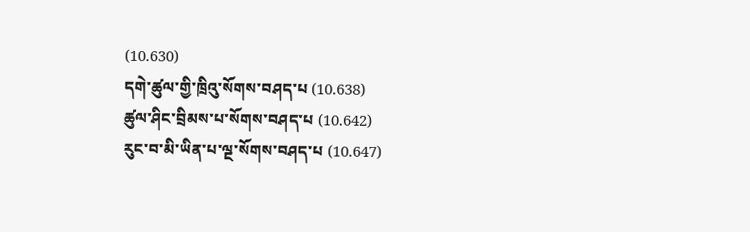(10.630)
དགེ་ཚུལ་གྱི་ཁྲིའུ་སོགས་བཤད་པ (10.638)
ཚུལ་ཤིང་བྲིམས་པ་སོགས་བཤད་པ (10.642)
རུང་བ་མི་ཡིན་པ་ལྔ་སོགས་བཤད་པ (10.647)